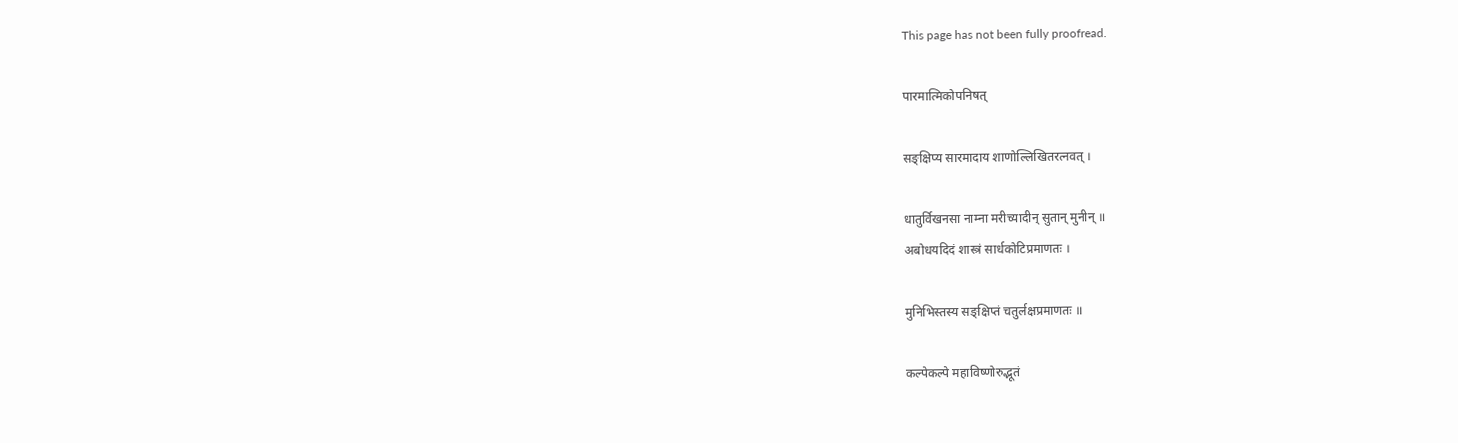This page has not been fully proofread.

पारमात्मिकोपनिषत्

सङ्क्षिप्य सारमादाय शाणोल्लिखितरत्नवत् ।

धातुर्विखनसा नाम्ना मरीच्यादीन् सुतान् मुनीन् ॥
अबोधयदिदं शास्त्रं सार्धकोटिप्रमाणतः ।

मुनिभिस्तस्य सङ्क्षिप्तं चतुर्लक्षप्रमाणतः ॥

कल्पेकल्पे महाविष्णोरुद्भूतं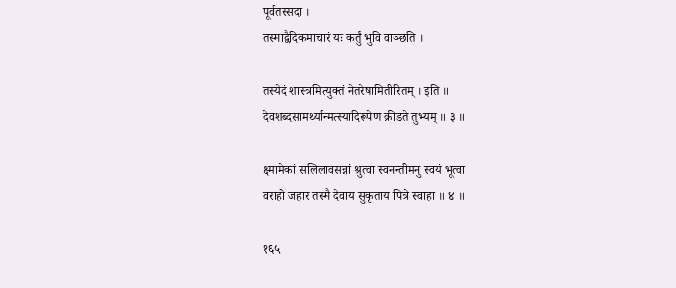पूर्वतस्सदा ।
तस्माद्वैदिकमाचारं यः कर्तुं भुवि वाञ्छति ।

तस्येदं शास्त्रमित्युक्तं नेतरेषामितीरितम् । इति ॥
देवशब्दसामर्थ्यान्मत्स्यादिरूपेण क्रीडते तुभ्यम् ॥ ३ ॥

क्ष्मामेकां सलिलावसन्नां श्रुत्वा स्वनन्तीमनु स्वयं भूत्वा
वराहो जहार तस्मै देवाय सुकृताय पित्रे स्वाहा ॥ ४ ॥

१६५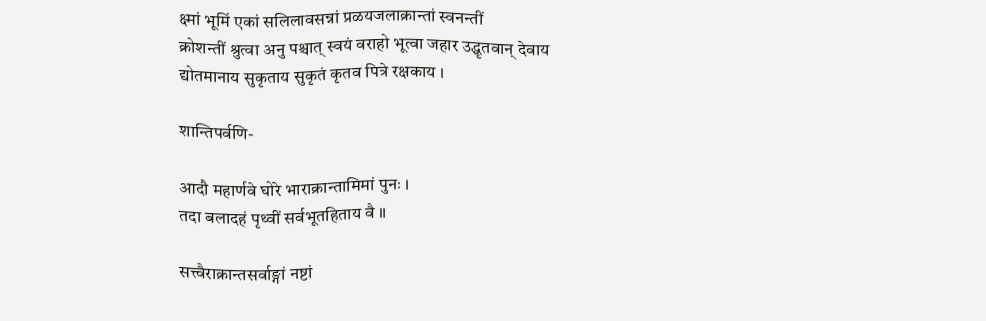क्ष्मां भूमिं एकां सलिलावसन्नां प्रळयजलाक्रान्तां स्वनन्तीं
क्रोशन्तीं श्रुत्वा अनु पश्चात् स्वयं वराहो भूत्वा जहार उद्धृतवान् देवाय
द्योतमानाय सुकृताय सुकृतं कृतव पित्रे रक्षकाय ।

शान्तिपर्वणि-

आदौ महार्णवे घोरे भाराक्रान्तामिमां पुनः ।
तदा बलादहं पृथ्वीं सर्वभूतहिताय वै ॥

सत्त्वैराक्रान्तसर्वाङ्गां नष्टां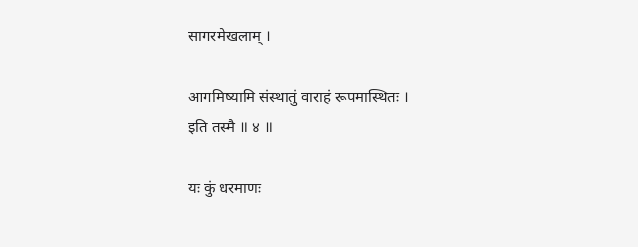सागरमेखलाम् ।

आगमिष्यामि संस्थातुं वाराहं रूपमास्थितः ।
इति तस्मै ॥ ४ ॥

यः कुं धरमाणः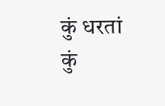कुं धरतां कुं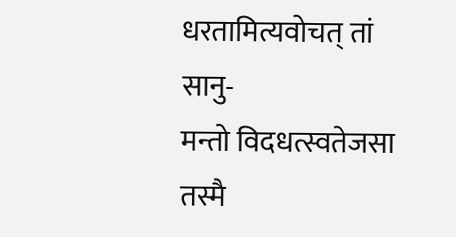धरतामित्यवोचत् तां सानु-
मन्तो विदधत्स्वतेजसा तस्मै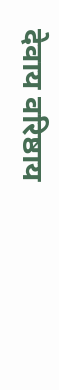देवाय वरिष्ठाय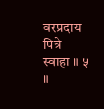वरप्रदाय पित्रे
स्वाहा ॥ ५ ॥